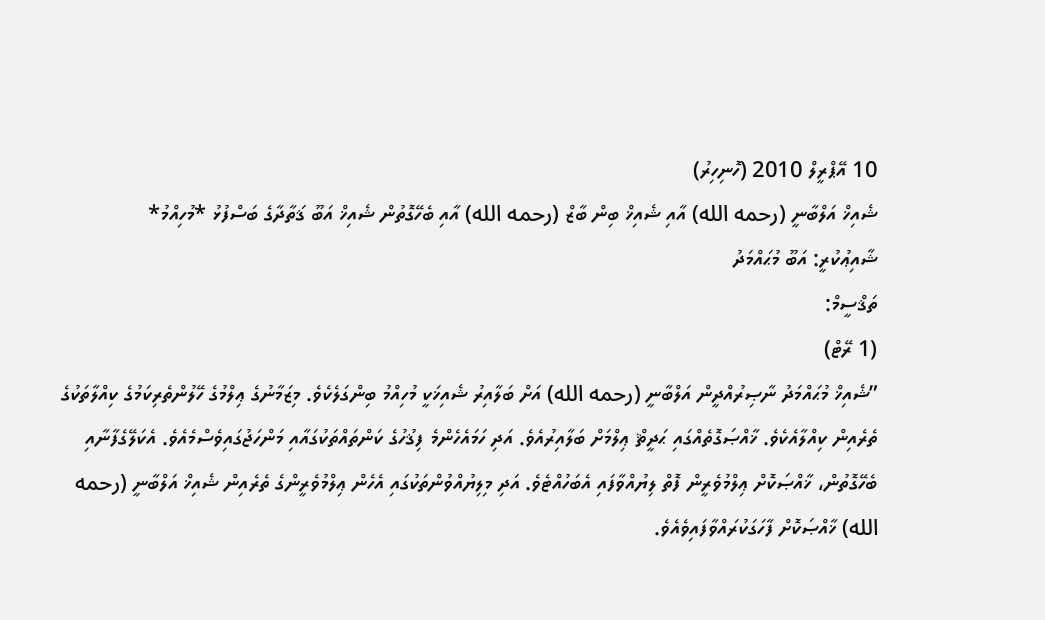10 އޭޕްރީލް 2010 (ހޮނިހިރު)
ޝެއިޚް އަލްބާނީ (رحمه الله) އާއި ޝެއިޚް ބިން ބާޒް (رحمه الله) އާއި ބެހޭގޮތުން ޝެއިޚް އަބޫ ޤަތާދާގެ ބަސްފުޅު *މުހިއްމު*
ޝާއިޢުކުރީ: އަބޫ މުޙައްމަދު
ތަޤްސީމް:
(1 ރޭޓް)
”ޝެއިޚް މުޙައްމަދު ނާޞިރުއްދީން އަލްބާނީ (رحمه الله) އަށް ބަލާއިރު ޝެއިޚަކީ މުހިއްމު ބިންގަލެކެވެ. މިޒަމާނުގެ ޢިލްމުގެ ހޭލުންތެރިކަމުގެ ކިއްލާތަކުގެ ތެރެއިން ކިއްލާއެކެވެ. ޚާއްޞަގޮތެއްގައި ޙަދީޘް ޢިލްމަށް ބަލާއިރުއެވެ. އަދި ހަމައެހެންމެ ފިޤުހުގެ ކަންތައްތަކުގައާއި މަންހަޖުގައިވެސްމެއެވެ. އެކަލޭގެފާނާއި ބެހޭގޮތުން، ޚާއްޞަކޮށް ޢިލްމުވެރީން ފޮތް ލިޔުއްވާފައި އެބަހުއްޓެވެ. އަދި މިލިޔުއްވުންތަކުގައި އެހެން ޢިލްމުވެރީންގެ ތެރެއިން ޝެއިޚް އަލްބާނީ (رحمه الله) ޚާއްޞަކޮށް ފާހަގަކުރައްވާފައިވެއެވެ.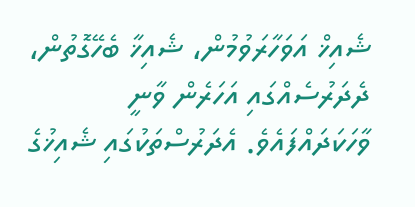ޝެއިޚް އަވަހާރަވުމުން، ޝެއިޚާ ބެހޭގޮތުން، ދެދަރުސެއްގައި އަހަރެން ވާނީ ވާހަކަދައްފައެވެ. އެދަރުސްތަކުގައި ޝެއިޚުގެ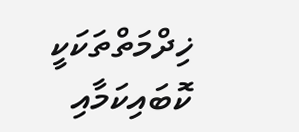ޚިދްމަތްތަކަކީ ކޮބައިކަމާއި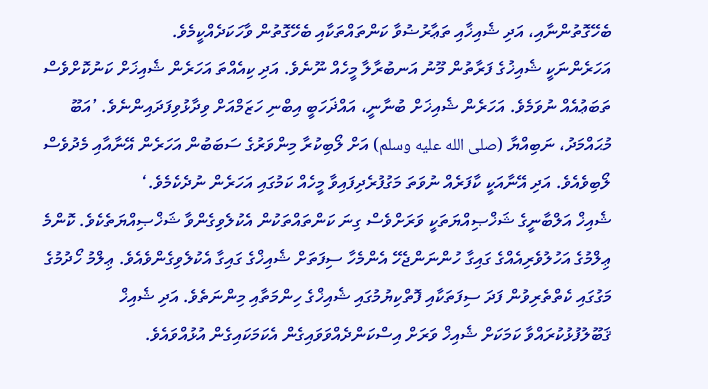ބެހޭގޮތުންނާއި، އަދި ޝެއިޚާއި ތަޢާރުޟުވާ ކަންތައްތަކާއި ބެހޭގޮތުން ވާހަކަދެއްކީމެވެ.
އަހަރެންނަކީ ޝެއިޚުގެ ފަރާތުން މޫނު އަނބުރާލާ މީހެއް ނޫނެވެ. އަދި ކިއެއްތަ އަހަރެން ޝެއިޚަށް ކަނުކޮށްވެސް ތަބަޢުއެއް ނުވަމެވެ. އަހަރެން ޝެއިޚަށް ބުނާނީ، އައްޛަހަބީ އިބްނި ހަޒަމްއަށް ވިދާޅުވިފަދައިންނެވެ. ’އަބޫ މުޙައްމަދު، ނަބިއްޔާ (صلى الله عليه وسلم) އަށް ލޯބިކުރާ މިންވަރުގެ ސަބަބުން އަހަރެން އޭނާއާއި މެދުވެސް ލޯބިވެއެވެ. އަދި އޭނާއަކީ ކާފަރެއް ނުވަތަ މަގުފުރެދިފައިވާ މީހެއް ކަމުގައި އަހަރެން ނުދެކެމެވެ.‘
ޝެއިޚް އަލްބާނީގެ ޝަޚްޞިއްޔަތަކީ ވަރަށްވެސް ގިނަ ކަންތައްތަކުން އެކުލެވިގެންވާ ޝަޚްޞިއްޔަތެކެވެ. ކޮންމެ ޢިލްމުގެ އަހުލުވެރިއެއްގެ ގައިގާ ހުންނަންޖެހޭ އެންމެހާ ސިފަތަށް ޝެއިޚްގެ ގައިގާ އެކުލެވިގެންވެއެވެ. ޢިލްމު ހޯދުމުގެ މަގުގައި ކެތްތެރިވުން ފަދަ ސިފަތަކާއި ފޮތްކިޔުމުގައި ޝެއިޚްގެ ހިންމަތާއި މިންނަތެވެ. އަދި ޝެއިޚް ޤަބޫލުފުޅުކުރައްވާ ކަމަކަށް ޝެއިޚް ވަރަށް އިސްކަންދެއްވަވައިގެން އެކަމަކައިގެން އުޅުއްވައެވެ.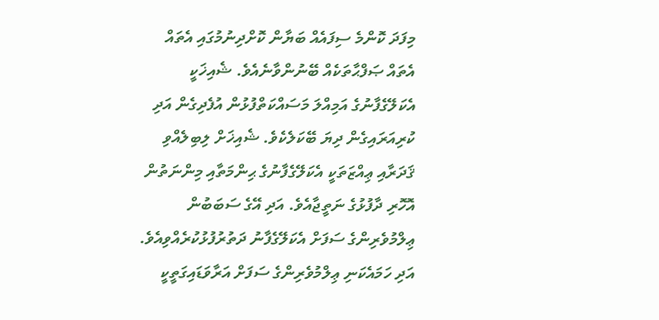މިފަދަ ކޮންމެ ސިފައެއް ބަޔާން ކޮށްދިނުމުގައި އެތައް އެތައް ޞަފްޙާތަކެއް ބޭނުންވާނެއެވެ. ޝެއިޚަކީ އެކަލޭގެފާނުގެ އަމިއްލަ މަސައްކަތްފުޅުން އުފެދިގެން އަދި ކުރިއަރައިގެން ދިޔަ ބޭކަލެކެވެ. ޝެއިޚަށް ލިބިލެއްވި ޤަދަރާއި ޢިއްޒަތަކީ އެކަލޭގެފާނުގެ ޙިންމަތާއި މިންނަތުން އޮހޮރި ދާފުޅުގެ ނަތީޖާއެވެ. އަދި އޭގެ ސަބަބުން ޢިލްމުވެރިންގެ ސަފަށް އެކަލޭގެފާނު ދަތުރުފުޅުކުރެއްވިއެވެ. އަދި ހަމައެކަނި ޢިލްމުވެރިންގެ ސަފަށް އަރާވަޑައިގަތީކީ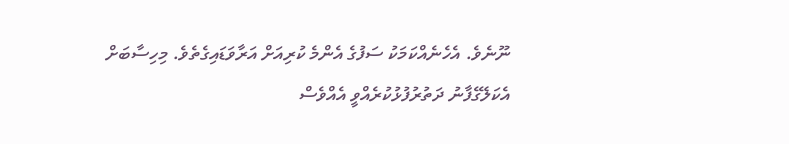ނޫނެވެ. އެހެނެއްކަމަކު ސަފުގެ އެންމެ ކުރިއަށް އަރާވަޑައިގެތެވެ. މިހިސާބަށް އެކަލޭގެފާނު ދަތުރުފުޅުކުރެއްވީ އެއްވެސް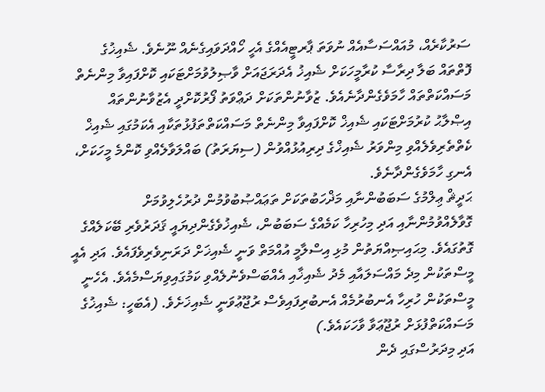ސަރުކާރެއް، މުއައްސަސާއެއް ނުވަތަ ޕާރޓީއެއްގެ އެހީ ހޯއްދަވައިގެނެއް ނޫނެވެ. ޝެއިޚުގެ ފޮތްތައް ބަލާ ދިރާސާ ކުރާމީހަކަށް ޝެއިޚު އެދަރަޖައަށް ވާޞިލުވުމަށްޓަކައި ކޮށްފައިވާ މިންނެތް މަސައްކަތްތައް ހާމަވެގެންދާނެއެވެ. ޒުވާނުންތަކަށް ދަޢްވަތު ފޯރުކޮށްދީ އެޒުވާނުންތައް އިޞްލާޙު ކުރުމަށްޓަކައި ޝެއިޚް ކޮށްފައިވާ މިންނެތް މަސައްކަތްތަފުޅުތަކާއި އެކަމުގައި ޝެއިޚް ކެތްތެރިވެލެއްވި މިންވަރު ޝެއިޚްގެ ދިރިއުޅުއްވުން (ސިޔަރަތު) ބައްލަވާލެއްވި ކޮންމެ މީހަކަށް، އެނގި ހާމަވެގެންދާނެވެ.
ޙަދީޘް ޢިލްމުގެ ސަބަބުންނާއި މަޛްހަބުތަކަށް ތަޢައްޞުބުވުމުން ދުރުހެލިވުމަށް ގޮވާލެއްވުމުންނާއި އަދި މިހުރިހާ ކަމެއްގެ ސަބަބުން، ޝެއިޚުވެގެންދިޔައީ ޤަދަރުވެރި ބޭކަލެއްގެ ގޮތުގައެވެ. މިޙައިޞިއްޔަތުން މުޅި އިސްލާމީ އުއްމަތް ވަނީ ޝެއިޚަށް ދަރަނިވެރިވެފައެވެ. އަދި އެއީ މީސްތަކުން މިދެ މައްސަލައާއި މެދު ޝެއިޚާއި އެއްބަސްވެނުލެއްވި ކަމުގައިވިޔަސްމެއެވެ. އެހެނީ މީސްތަކުން ހުރިހާ އެނބުރުމެއް އެނބުރިފައިވެސް ރުޖޫޢުވަނީ ޝެއިޚަށެވެ. (އެބަހީ: ޝެއިޚުގެ މަސައްކަތްފުޅަށް ރުޖޫޢަވާ ވާހަކައެވެ.)
އަދި މިދަރުސްގައި ދެން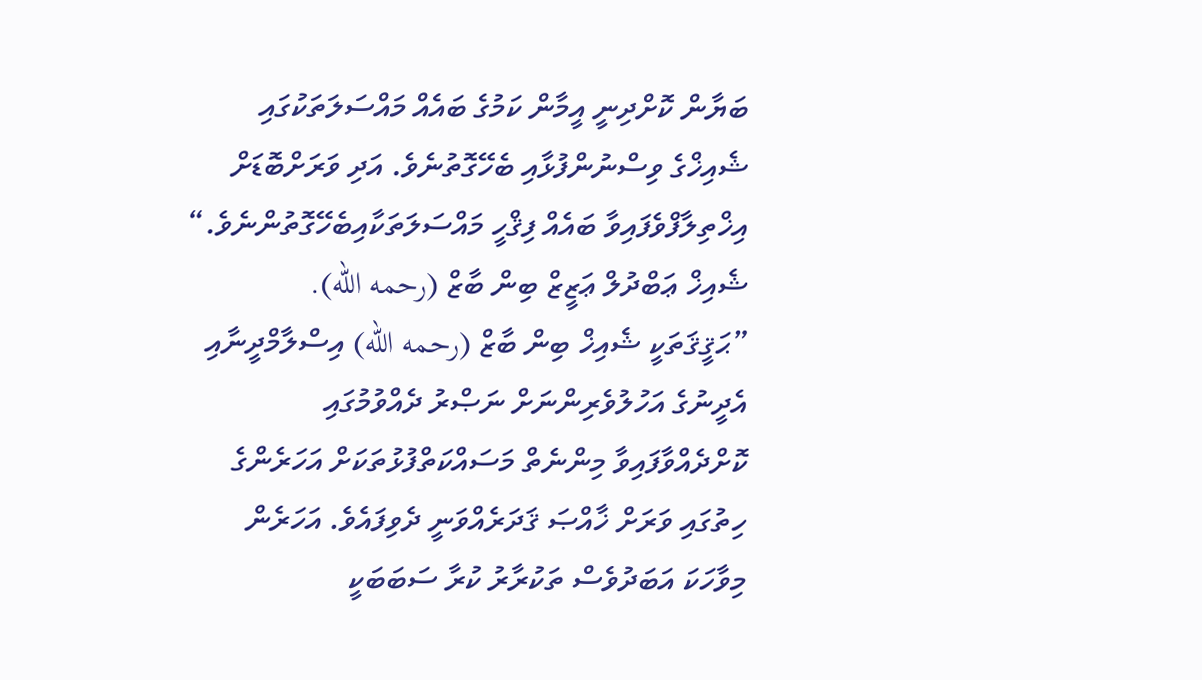ބަޔާން ކޮށްދިނީ އީމާން ކަމުގެ ބައެއް މައްސަލަތަކުގައި ޝެއިޚްގެ ވިސްނުންފުޅާއި ބެހޭގޮތުނެވެ. އަދި ވަރަށްބޮޑަށް އިޚްތިލާފްވެފައިވާ ބައެއް ފިޤްހީ މައްސަލަތަކާއިބެހޭގޮތުންނެވެ.“
ޝެއިޚް ޢަބްދުލް ޢަޒީޒް ބިން ބާޒް (رحمه الله).
”ޙަޤީޤަތަކީ ޝެއިޚް ބިން ބާޒް (رحمه الله) އިސްލާމްދީނާއި އެދީނުގެ އަހުލުވެރިންނަށް ނަޞްރު ދެއްވުމުގައި ކޮށްދެއްވާފައިވާ މިންނެތް މަސައްކަތްފުޅުތަކަށް އަހަރެންގެ ހިތުގައި ވަރަށް ޚާއްޞަ ޤަދަރެއްވަނީ ދެވިފައެވެ. އަހަރެން މިވާހަކަ އަބަދުވެސް ތަކުރާރު ކުރާ ސަބަބަކީ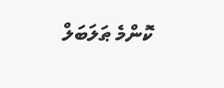ކޮންމެ ޠަލަބަލް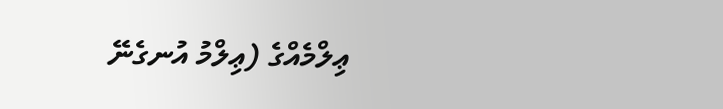ޢިލްމެއްގެ (ޢިލްމު އުނގެނޭ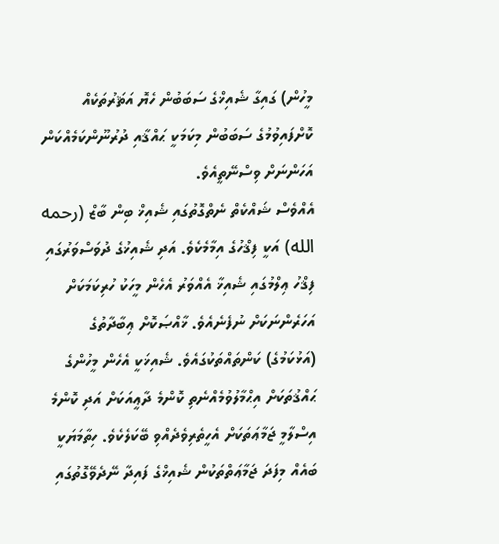މީހުން) ގައިގާ ޝެއިޚްގެ ސަބަބުން ހެޔޮ އަޘަރުތަކެއް ކޮށްފައިވުމުގެ ސަބަބުން މިކަމަކީ ޙައްޤާއި ދުރުނޫންކަމެއްކަން އަހަންނަށް ވިސްނޭތީއެވެ.
އެއްވެސް ޝައްކެތް ނެތްގޮތުގައި ޝެއިޚް ބިން ބާޒް (رحمه الله) އަކީ ފިޤްހުގެ އިމާމެކެވެ. އަދި ޝެއިޚުގެ ދުވަސްވަރުގައި ފިޤްހު ޢިލްމުގައި ޝެއިޚާ އެއްވަރު އެހެން މީހަކު ހުރިކަމަކަށް އަހަރެންނަކަށް ނުފެނެއެވެ. ޚާއްޞަކޮށް ޢިބާދާތުގެ (އަޅުކަމުގެ) ކަންތައްތަކުގައެވެ. ޝެއިޚަކީ އެހެން މީހުންގެ ޙައްޤުތަކަށް އިޙްމާލުވުމެއްނެތި ކޮންމެ ދާޢީއަކަށް އަދި ކޮންމެ އިސްލާމީ ޖަމާޢަތަކަށް އެހީތެރިވެދެއްވި ބޭކަލެކެވެ. ހިތާމަޔަކީ ބައެއް މިފަދަ ޖަމާޢަތްތަކުން ޝެއިޚްގެ ފައިދާ ނޭދެވޭގޮތުގައި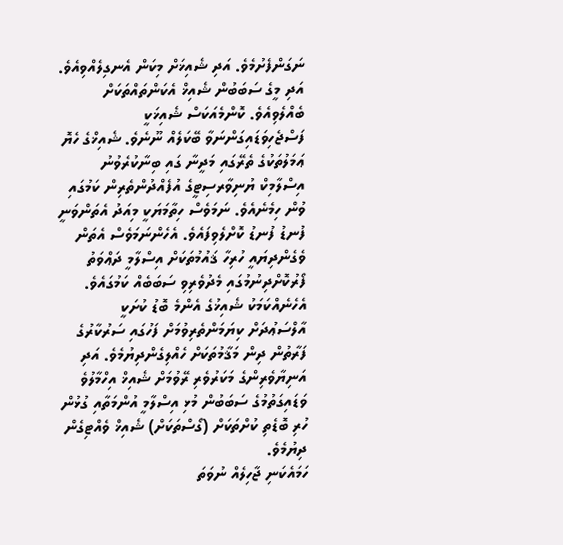ނަގަންފެށުމެވެ. އަދި ޝެއިޚަށް މިކަން އެނގިލެއްވިއެވެ. އަދި މީގެ ސަބަބުން ޝެއިޚް އެކަންތައްތަކަށް ބެއްލެވިއެވެ. ކޮންމެއަކަސް ޝެއިޚަކީ ފަސްޖެހިވަޑައިގަންނަވާ ބޭކަލެއް ނޫނެވެ. ޝެއިޚްގެ ހެޔޮ ޢަމަލުތަކުގެ ތެރޭގައި މަދީނާ ގައި ބިނާކުރެވުނު އިސްލާމިކް ޔުނިވާރސިޓީގެ އުފެއްދުންތެރިން ކަމުގައި ވުން ހިމެނެއެވެ. ނަމަވެސް ހިތާމަޔަކީ މިއަދު އެތަންވަނީ ފުނޑު ފުނޑު ކޮށްލެވިފައެވެ. އެހެންނަމަވެސް އެތަން ވެގެންދިޔައީ ހުރިހާ ޤައުމުތަކަށް އިސްލާމީ ދަޢްވަތު ފޯރުކޮށްދިނުމުގައި މެދުވެރިވި ސަބަބެއް ކަމުގައެވެ.
އެހެނެއްކަމަކު ޝެއިޚުގެ އެންމެ ބޮޑު ކުށަކީ އާލްސަޢުދަށް ކިޔަމަންތެރިވުމަށް ފަހުގައި ސަރުކާރުގެ ފަރާތުން ދިން މަޤާމުތަކަށް ހެއްލިގެންދިޔުމެވެ. އަދި އަނިޔާވެރިންގެ މަކަރުވެރި ރޭވުމަށް ޝެއިޚް އިހްމާލުވެ ވަޑައިގަތުމުގެ ސަބަބުން މުޅި އިސްލާމީ އުންމަތާއި ގުޅުން ހުރި ބޮޑެތި ކުށްތަކަށް (ގޯސްތަކަށް) ޝެއިޚް ވެއްޓިގެން ދިޔުމެވެ.
ހަމައެކަނި ޖާހިލެއް ނުވަތަ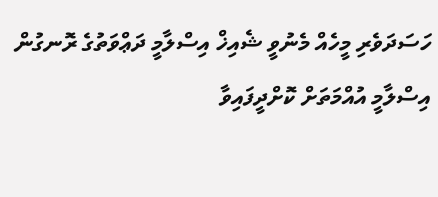ހަސަދަވެރި މީހެއް މެނުވީ ޝެއިޚް އިސްލާމީ ދަޢްވަތުގެ ރޮނގުން އިސްލާމީ އުއްމަތަށް ކޮށްދީފައިވާ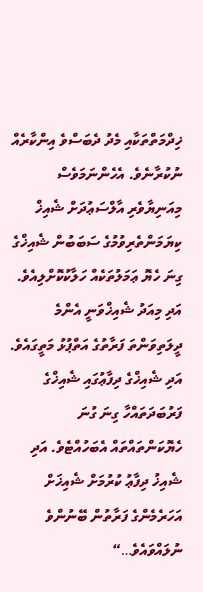ޚިދްމަތްތަކާއި މެދު ދެބަސްވެ އިންކާރެއް ނުކުރާނެވެ. އެހެންނަމަވެސް މިއަނިޔާވެރި އާލްސަޢުދަށް ޝެއިޚް ކިޔަމަންތެރިވުމުގެ ސަބަބުން ޝެއިޚްގެ ގިނަ ހެޔޮ ޢަމަލުތަކެއް ހަލާކުކޮށްލިއެވެ. އަދި މިއަދު ޝެއިޚްވަނީ އެންމެ ދީލަތިވަންތަ ފަރާތުގެ އަތްޕުޅު މަތީގައެވެ. އަދި ޝެއިޚްގެ ދިފާޢުގައި ޝެއިޚްގެ ފަރުބަދަތައްހާ ގިނަ ގުނަ ހެޔޮކަންތައްތައް އެބަހުއްޓެވެ. އަދި ޝެއިޚު ދިފާޢު ކުރުމަށް ޝެއިޚަށް އަހަރެމެންގެ ފަރާތުން ބޭނުންވެ ނުލައްވައެވެ…“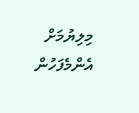މިލިޔުމަށް އެންމެފަހުން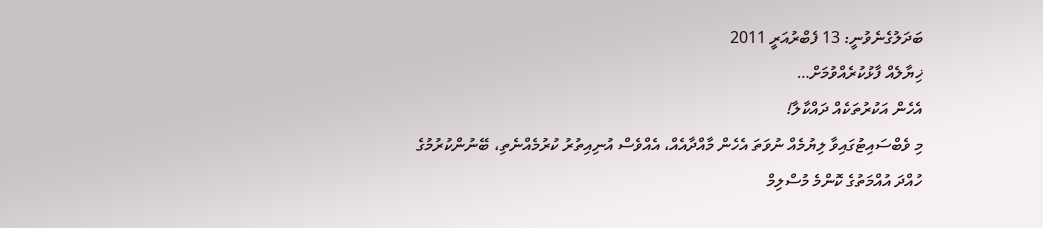ބަދަލުގެނެވުނީ: 13 ފެބްރުއަރީ 2011
ޚިޔާލެއް ފާޅުކުރެއްވުމަށް…
އެހެން އަކުރުތަކެއް ދައްކާލާ!
މި ވެބްސައިޓުގައިވާ ލިޔުމެއް ނުވަތަ އެހެން މާއްދާއެއް، އެއްވެސް އުނިއިތުރު ކުރުމެއްނެތި، ބޭނުންކުރުމުގެ ހުއްދަ އުއްމަތުގެ ކޮންމެ މުސްލިމް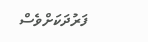ފަރުދަކަށްވެސް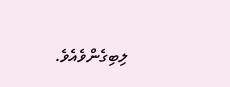ލިބިގެންވެއެވެ.